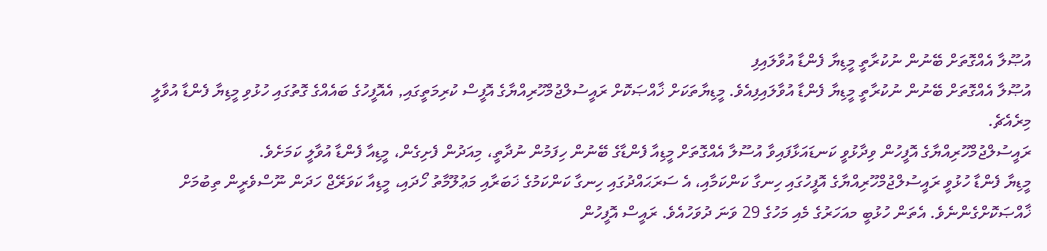އުޞޫލާ އެއްގޮތަށް ބޭނުން ނުކުރާތީ މީޑިޔާ ފެންޑާ އުވާލައިފި
އުޞޫލާ އެއްގޮތަށް ބޭނުން ނުކުރާތީ މީޑިޔާ ފެންޑާ އުވާލައިފިއެވެ. މީޑިޔާތަކަށް ޚާއްޞަކޮށް ރައީސުލްޖުމްހޫރިއްޔާގެ އޮފީސް ކުރިމަތީގައި, އެއޮފީހުގެ ބައެއްގެ ގޮތުގައި ހުޅުވި މީޑިޔާ ފެންޑާ އުވާލީ މިރެއެޗެ.
ރައީސުލްޖުމްހޫރިއްޔާގެ އޮފީހުން ވިދާޅުވީ ކަނޑައަޅާފައިވާ އުސޫލާ އެއްގޮތަށް މީޑިއާ ފެންޑާގެ ބޭނުން ހިފަމުން ނުދާތީ، މިއަދުން ފެށިގެން، މީޑިއާ ފެންޑާ އުވާލީ ކަމަށެވެ.
މީޑިޔާ ފެންޑާ ހުޅުވީ ރައީސުލްޖުމްހޫރިއްޔާގެ އޮފީހުގައި ހިނގާ ކަންކަމާއި، އެ ސަރަޙައްދުގައި ހިނގާ ކަންކަމުގެ ޚަބަރާއި މަޢުލޫމާތު ހޯދައި، މީޑިއާ ކަވަރޭޖް ހަދަން ނޫސްވެރީން ތިބުމަށް ޚާއްޞަކޮށްގެންނެވެ. އެތަން ހުޅުބީ މއަހަރުގެ މެއި މަހުގެ 29 ވަނަ ދުވަހުއެވެ. ރައީސް އޮފީހުން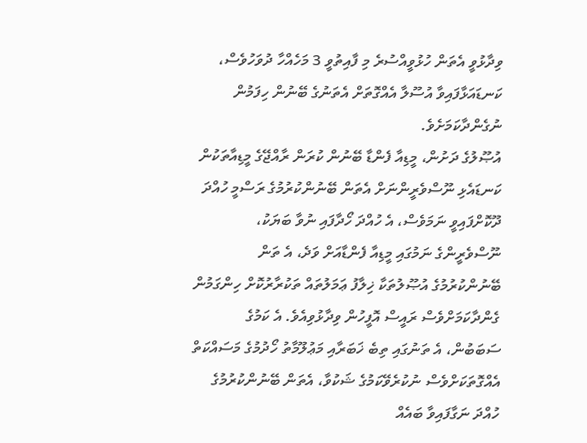ވިދާޅުވީ އެތަން ހުޅުވީއްސުރެ މި ފާއިތުވީ 3 މަހެއްހާ ދުވަހުވެސް، ކަނޑައަޅާފައިވާ އުސޫލާ އެއްގޮތަށް އެތަނުގެ ބޭނުން ހިފަމުން ނުގެންދާކަމަށެވެ.
އުޞޫލުގެ ދަށުން، މީޑިއާ ފެންޑާ ބޭނުން ކުރަން ރާއްޖޭގެ މީޑިއާތަކުން ކަނޑައެޅި ނޫސްވެރީންނަށް އެތަން ބޭނުންކުރުމުގެ ރަސްމީ ހުއްދަ ދޫކޮށްފައިވީ ނަމަވެސް، އެ ހުއްދަ ހޯދާފައި ނުވާ ބަޔަކު، ނޫސްވެރީންގެ ނަމުގައި މީޑިއާ ފެންޑާއަށް ވަދެ، އެ ތަން ބޭނުންކުރުމުގެ އުޞޫލުތަކާ ޚިލާފު ޢަމަލުތައް ތަކުރާރުކޮށް ހިންގަމުން ގެންދާކަމަށްވެސް ރައީސް އޮފީހުން ވިދާޅުވިއެވެ. އެ ކަމުގެ ސަބަބުން، އެ ތަނުގައި ތިބެ ޚަބަރާއި މަޢުލޫމާތު ހޯދުމުގެ މަސައްކަތް އެއްގޮތަކަށްވެސް ނުކުރެވޭކަމުގެ ޝަކުވާ، އެތަން ބޭނުންކުރުމުގެ ހުއްދަ ނަގާފައިވާ ބައެއް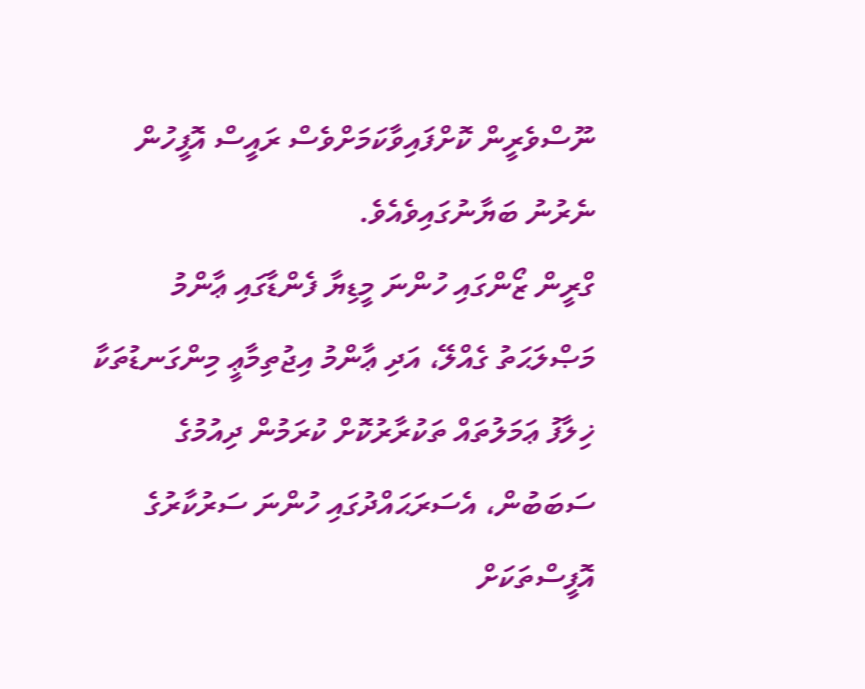ނޫސްވެރީން ކޮށްފައިވާކަމަށްވެސް ރައީސް އޮފީހުން ނެރުނު ބަޔާނުގައިވެއެވެ.
ގްރީން ޒޯންގައި ހުންނަ މީޑިޔާ ފެންޑާގައި ޢާންމު މަޞްލަޙަތު ގެއްލޭ، އަދި ޢާންމު އިޖުތިމާޢީ މިންގަނޑުތަކާ ޚިލާފު ޢަމަލުތައް ތަކުރާރުކޮށް ކުރަމުން ދިއުމުގެ ސަބަބުން، އެސަރަޙައްދުގައި ހުންނަ ސަރުކާރުގެ އޮފީސްތަކަށް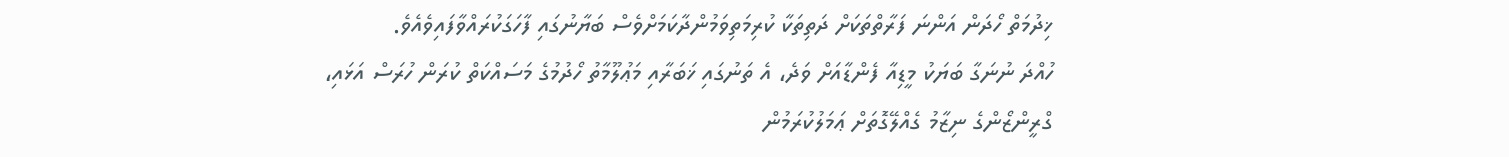ޚިދުމަތް ހޯދަން އަންނަ ފަރާތްތަކަށް ދަތިތަކާ ކުރިމަތިވަމުންދާކަމަށްވެސް ބަޔާނުގައި ފާހަގަކުރައްވާފައިވެއެވެ.
ހުއްދަ ނުނަގާ ބަޔަކު މީޑިއާ ފެންޑާއަށް ވަދެ، އެ ތަނުގައި ޚަބަރާއި މަޢުލޫމާތު ހޯދުމުގެ މަސައްކަތް ކުރަން ހުރަސް އަޅައި، ގްރީންޒޯންގެ ނިޒާމު ގެއްލޭގޮތަށް ޢަމަލުކުރަމުން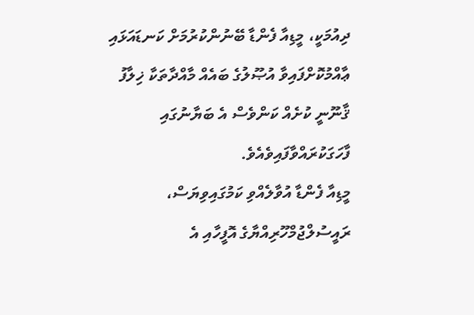ދިއުމަކީ، މީޑިއާ ފެންޑާ ބޭނުންކުރުމަށް ކަނޑައަޅައި ޢާއްމުކޮށްފައިވާ އުޞޫލުގެ ބައެއް މާއްދާތަކާ ޚިލާފު ޤާނޫނީ ކުށެއް ކަންވެސް އެ ބަޔާނުގައި ފާހަގަކުރައްވާފައިވެއެވެ.
މީޑިއާ ފެންޑާ އުވާލެއްވި ކަމުގައިވިޔަސް، ރައީސުލްޖުމްހޫރިއްޔާގެ އޮފީހާއި އެ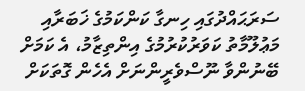ސަރަޙައްދުގައި ހިނގާ ކަންކަމުގެ ޚަބަރާއި މަޢުލޫމާތު ކަވަރުކުރުމުގެ އިންތިޒާމު، އެ ކަމަށް ބޭނުންވާ ނޫސްވެރީންނަށް އެހެން ގޮތަކަށް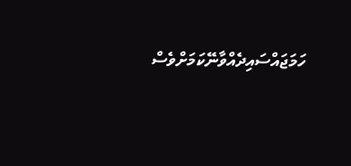ހަމަޖައްސައިދެއްވާނޭކަމަށްވެސް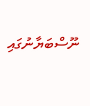ނޫސްބަޔާނުގައި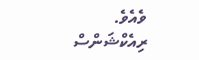ވެއެވެ.
ރިއެކްޝަންސް